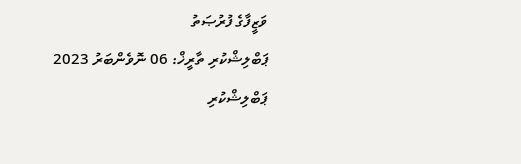ވަޒީފާގެ ފުރުޞަތު
ޕަބްލިޝްކުރި ތާރީޚް: 06 ނޮވެންބަރު 2023
ޕަބްލިޝްކުރި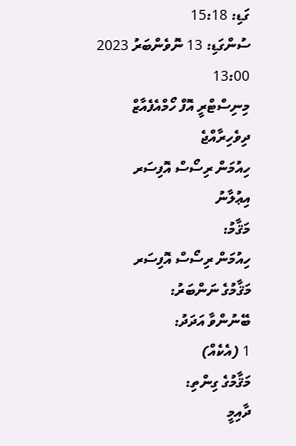ގަޑި: 15:18
ސުންގަޑި: 13 ނޮވެންބަރު 2023 13:00
މިނިސްޓްރީ އޮފް ހޯމްއެފެއާޒް
ދިވެހިރާއްޖެ
ހިއުމަން ރިސޯސް އޮފިސަރ
އިޢުލާނު
މަޤާމު:
ހިއުމަން ރިސޯސް އޮފިސަރ
މަޤާމުގެ ނަންބަރު:
ބޭނުންވާ އަދަދު:
1 (އެކެއް)
މަޤާމުގެ ގިންތި:
ދާއިމީ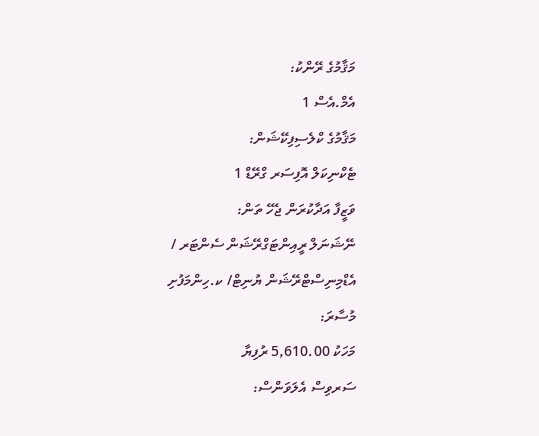މަޤާމުގެ ރޭންކު:
އެމް.އެސް 1
މަޤާމުގެ ކްލެސިފިކޭޝަން:
ޓެކްނިކަލް އޮފިސަރ ގްރޭޑް 1
ވަޒީފާ އަދާކުރަން ޖެހޭ ތަން:
ނޭޝަނަލް ރީއިންޓަގްރޭޝަން ސެންޓަރ / އެޑްމިނިސްޓްރޭޝަން ޔުނިޓް/ ކ.ހިންމަފުށި
މުސާރަ:
މަހަކު 5,610.00 ރުފިޔާ
ސަރވިސް އެލަވަންސް: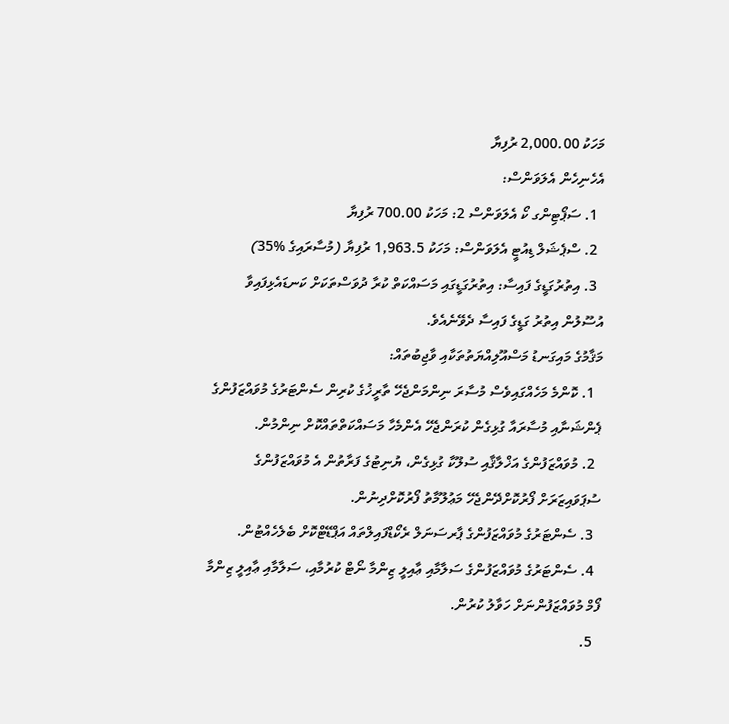މަހަކު 2,000.00 ރުފިޔާ
އެހެނިހެން އެލަވަންސް:
  1. ސަޕޯޓިންގ ކޯ އެލަވަންސް 2: މަހަކު 700.00 ރުފިޔާ
  2. ސްޕެޝަލް ޑިއުޓީ އެލަވަންސް: މަހަކު 1,963.5 ރުފިޔާ (މުސާރައިގެ %35)
  3. އިތުރުގަޑީގެ ފައިސާ: އިތުރުގަޑީގައި މަސައްކަތް ކުރާ ދުވަސްތަކަށް ކަނޑައެޅިފައިވާ އުސޫލުން އިތުރު ގަޑީގެ ފައިސާ ދެވޭނެއެވެ.
މަޤާމުގެ މައިގަނޑު މަސްއޫލިއްޔަތުތަކާއި ވާޖިބުތައް:
  1. ކޮންމެ މަހެއްގައިވެސް މުސާރަ ނިންމަންޖެހޭ ތާރީޚުގެ ކުރިން ސެންޓަރުގެ މުވައްޒަފުންގެ ޕެންޝަނާއި މުސާރައާ ގުޅިގެން ކުރަންޖެހޭ އެންމެހާ މަސައްކަތްތައްކޮށް ނިންމުން.
  2. މުވައްޒަފުންގެ އަޚްލާޤާއި ސުލޫކާ ގުޅިގެން، ޔުނިޓުގެ ފަރާތުން އެ މުވައްޒަފުންގެ ސުޕަވައިޒަރަށް ފޯރުކޮށްދޭންޖެހޭ މަޢުލޫމާތު ފޯރުކޮށްދިނުން.
  3. ސެންޓަރުގެ މުވައްޒަފުންގެ ޕާރސަނަލް ރެކޯޑްފައިލްތައް އަޕްޑޭޓްކޮށް ބެލެހެއްޓުން.
  4. ސެންޓަރުގެ މުވައްޒަފުންގެ ސަލާމާއި ޢާއިލީ ޒިންމާ ނޯޓް ކުރުމާއި، ސަލާމާއި ޢާއިލީ ޒިންމާ ފޯމް މުވައްޒަފުންނަށް ހަވާލު ކުރުން.
  5.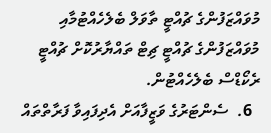މުވައްޒަފުންގެ ޗުއްޓީ ތާވަލް ބެލެހެއްޓުމާއި މުވައްޒަފުންގެ ޗުއްޓީ ޗިޓް ތައްޔާރުކޮށް ޗުއްޓީ ރެކޯޑްސް ބެލެހެއްޓުން.
  6.  ސެންޓަރުގެ ވަޒީފާއަށް އެދިފައިވާ ފަރާތްތައް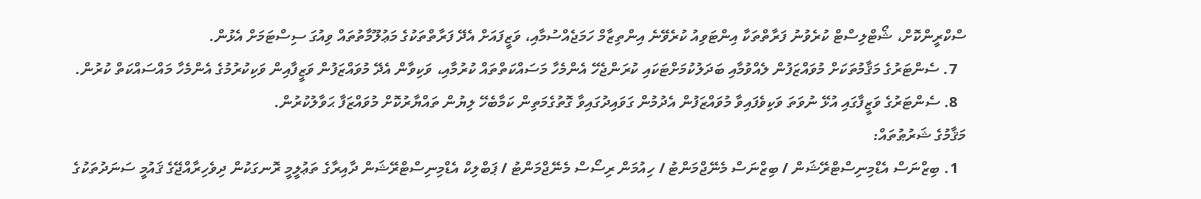ސްކްރީންކޮށް، ޝޯޓްލިސްޓް ކުރެވުނު ފަރާތްތަކާ އިންޓަވިއު ކުރެވޭނެ އިންތިޒާމް ހަމަޖެއްސުމާއި، ވަޒީފައަށް އެދޭ ފަރާތްތަކުގެ މަޢުލޫމާތުތައް ވިއުގަ ސިސްޓަމަށް އެޅުން.
  7. ސެންޓަރުގެ މަޤާމުތަކަށް މުވައްޒަފުން ލެއްވުމާއި ބަދަލުކުމަށްޓަކައި ކުރަންޖެހޭ އެންމެހާ މަސައްކަތްތައް ކުރުމާއި، ވަކިވާން އެދޭ މުވައްޒަފުން ވަޒީފާއިން ވަކިކުރުމުގެ އެންމެހާ މައްސައްކަތް ކުރުން.
  8. ސެންޓަރުގެ ވަޒީފާގައި އުޅޭ ނުވަތަ ވަކިވެފައިވާ މުވައްޒަފުން އެދުމުން ގަވައިދުގައިވާ ގޮތުގެމަތިން ކަމާބެހޭ ލިޔުން ތައްޔާރުކޮށް މުވައްޒަފާ ޙަވާލުކުރުން.
މަޤާމުގެ ޝަރުޠުތައް:
  1. ބިޒްނަސް އެޑްމިނިސްޓްރޭޝަން / ބިޒްނަސް މެނޭޖްމަންޓު / ހިއުމަން ރިސޯސް މެނޭޖްމަންޓު / ޕަބްލިކް އެޑްމިނިސްޓްރޭޝަން ދާއިރާގެ ތަޢުލީމީ ރޮނގަކުން ދިވެހިރާއްޖޭގެ ޤައުމީ ސަނަދުތަކުގެ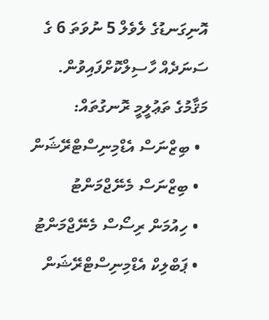އޮނިގަނޑުގެ ލެވެލް 5 ނުވަތަ 6 ގެ ސަނަދެއް ހާސިލްކޮށްފައިވުން.
މަޤާމުގެ ތަޢުލީމީ ރޮނގުތައް:
  • ބިޒްނަސް އެޑްމިނިސްޓްރޭޝަން
  • ބިޒްނަސް މެނޭޖްމަންޓު
  • ހިއުމަން ރިސޯސް މެނޭޖްމަންޓު
  • ޕަބްލިކް އެޑްމިނިސްޓްރޭޝަން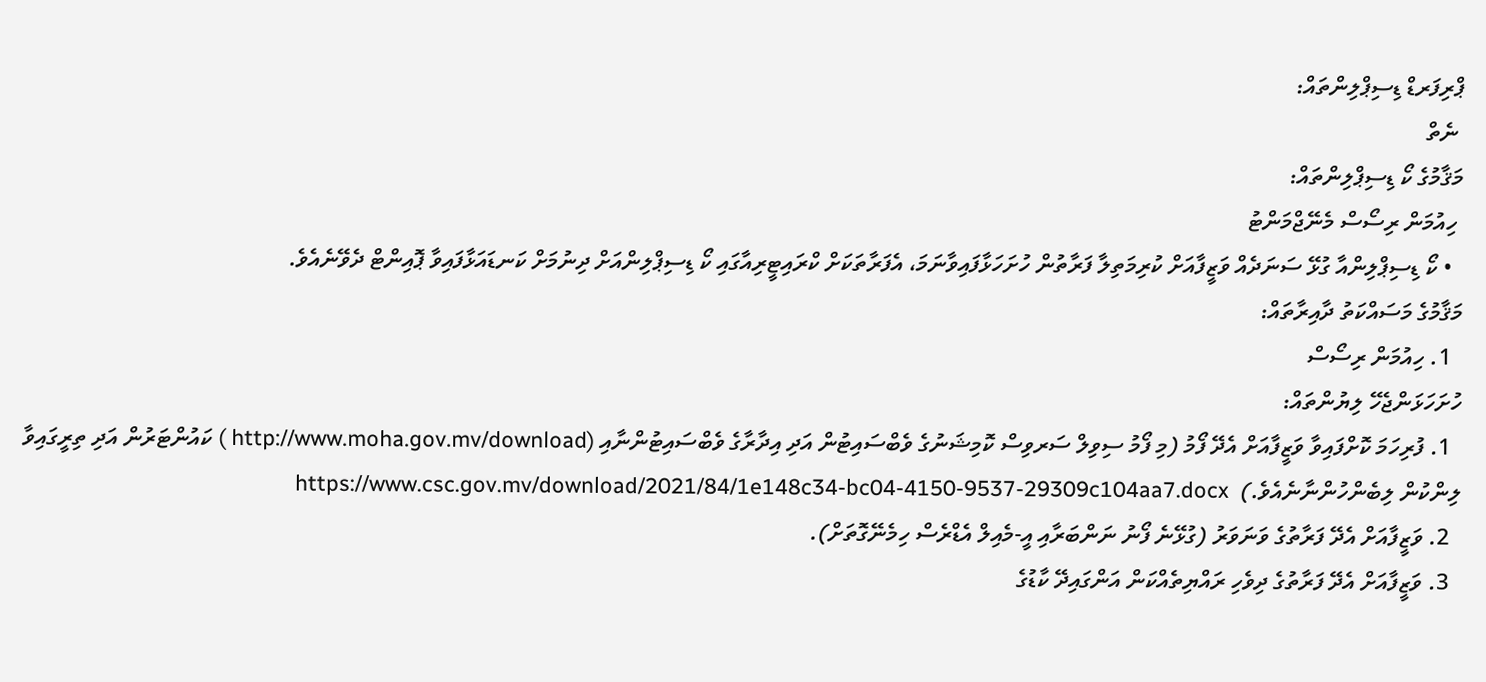ޕްރިފަރޑް ޑިސިޕްލިންތައް:
 ނެތް
މަޤާމުގެ ކޯ ޑިސިޕްލިންތައް:
 ހިއުމަން ރިސޯސް މެނޭޖްމަންޓު
  • ކޯ ޑިސިޕްލިންއާ ގުޅޭ ސަނަދެއް ވަޒީފާއަށް ކުރިމަތިލާ ފަރާތުން ހުށަހަޅާފައިވާނަމަ، އެފަރާތަކަށް ކްރައިޓީރިއާގައި ކޯ ޑިސިޕްލިންއަށް ދިނުމަށް ކަނޑައަޅާފައިވާ ޕޮއިންޓް ދެވޭނެއެވެ.
މަޤާމުގެ މަސައްކަތު ދާއިރާތައް:
  1. ހިއުމަން ރިސޯސް
ހުށަހަޅަންޖެހޭ ލިޔުންތައް:
  1. ފުރިހަމަ ކޮށްފައިވާ ވަޒީފާއަށް އެދޭ ފޯމު (މި ފޯމު ސިވިލް ސަރވިސް ކޮމިޝަނުގެ ވެބްސައިޓުން އަދި އިދާރާގެ ވެބްސައިޓުންނާއި (http://www.moha.gov.mv/download ) ކައުންޓަރުން އަދި ތިރީގައިވާ ލިންކުން ލިބެންހުންނާނެއެވެ.)  https://www.csc.gov.mv/download/2021/84/1e148c34-bc04-4150-9537-29309c104aa7.docx
  2. ވަޒީފާއަށް އެދޭ ފަރާތުގެ ވަނަވަރު (ގުޅޭނެ ފޯނު ނަންބަރާއި އީ-މެއިލް އެޑްރެސް ހިމެނޭގޮތަށް).
  3. ވަޒީފާއަށް އެދޭ ފަރާތުގެ ދިވެހި ރައްޔިތެއްކަން އަންގައިދޭ ކާޑުގެ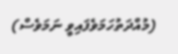(މުއްދަތުހަމަވެފައިވީ ނަމަވެސް)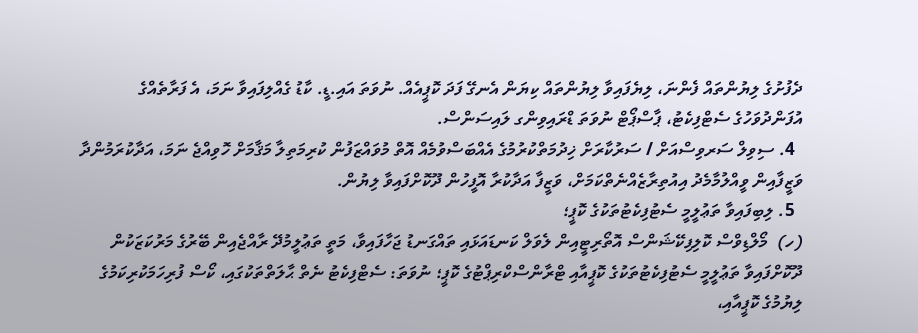ދެފުށުގެ ލިޔުންތައް ފެންނަ، ލިޔެފައިވާ ލިޔުންތައް ކިޔަން އެނގޭ ފަދަ ކޮޕީއެއް. ނުވަތަ އައި.ޑީ. ކާޑު ގެއްލިފައިވާ ނަމަ، އެ ފަރާތެއްގެ އުފަންދުވަހުގެ ސެޓްފިކެޓު، ޕާސްޕޯޓް ނުވަތަ ޑްރައިވިންގ ލައިސަންސް.
  4. ސިވިލް ސަރވިސްއަށް / ސަރުކާރަށް ޚިދުމަތްކުރުމުގެ އެއްބަސްވުމެއް އޮތް މުވައްޒަފުން ކުރިމަތިލާ މަޤާމަށް ހޮވިއްޖެ ނަމަ، އަދާކުރަމުންދާ ވަޒީފާއިން ވީއްލުމާމެދު އިއުތިރާޒެއްނެތްކަމަށް، ވަޒީފާ އަދާކުރާ އޮފީހުން ދޫކޮށްފައިވާ ލިޔުން.
  5. ލިބިފައިވާ ތަޢުލީމީ ސެޓުފިކެޓުތަކުގެ ކޮޕީ؛
(ހ)  މޯލްޑިވްސް ކޮލިފިކޭޝަންސް އޮތޯރިޓީއިން ލެވަލް ކަނޑައަޅައި ތައްގަނޑު ޖަހާފައިވާ، މަތީ ތަޢުލީމުދޭ ރާއްޖެއިން ބޭރުގެ މަރުކަޒަކުން ދޫކޮށްފައިވާ ތަޢުލީމީ ސެޓުފިކެޓުތަކުގެ ކޮޕީއާއި ޓްރާންސްކްރިޕްޓުގެ ކޮޕީ؛ ނުވަތަ: ސެޓްފިކެޓު ނެތް ޙާލަތްތަކުގައި، ކޯސް ފުރިހަމަކުރިކަމުގެ ލިޔުމުގެ ކޮޕީއާއި،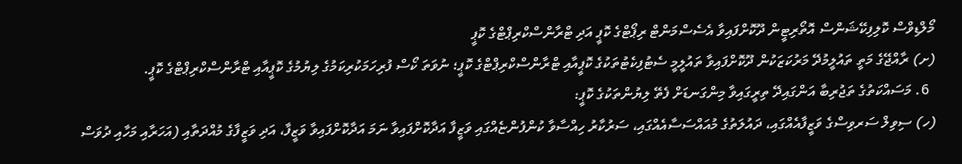މޯލްޑިވްސް ކޮލިފިކޭޝަންސް އޮތޯރިޓީން ދޫކޮށްފައިވާ އެސެސްމަންޓް ރިޕޯޓްގެ ކޮޕީ އަދި ޓްރާންސްކްރިޕްޓްގެ ކޮޕީ
(ށ) ރާއްޖޭގެ މަތީ ތައުލީމުދޭ މަރުކަޒަކުން ދޫކޮށްފައިވާ ތައުލީމީ ސެޓުފިކެޓުތަކުގެ ކޮޕީއާއި ޓްރާންސްކްރިޕްޓްގެ ކޮޕީ؛ ނުވަތަ ކޯސް ފުރިހަމަކުރިކަމުގެ ލިޔުމުގެ ކޮޕީއާއި ޓްރާންސްކްރިޕްޓްގެ ކޮޕީ.
  6. މަސައްކަތުގެ ތަޖުރިބާ އަންގައިދޭ ތިރީގައިވާ މިންގަނޑަށް ފެތޭ ލިޔުންތަކުގެ ކޮޕީ:
(ހ) ސިވިލް ސަރވިސްގެ ވަޒީފާއެއްގައި، ދައުލަތުގެ މުއައްސަސާއެއްގައި، ސަރުކާރު ހިއްސާވާ ކުންފުންޏެއްގައި ވަޒީފާ އަދާކޮށްފައިވާ ނަމަ އަދާކޮށްފައިވާ ވަޒީފާ، އަދި ވަޒީފާގެ މުއްދަތާއި (އަހަރާއި މަހާއި ދުވަސް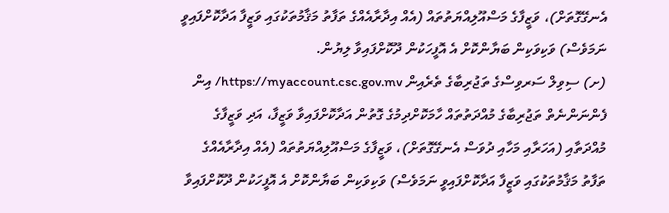އެނގޭގޮތަށް)، ވަޒީފާގެ މަސްއޫލިއްޔަތުތައް (އެއް އިދާރާއެއްގެ ތަފާތު މަޤާމުތަކުގައި ވަޒީފާ އަދާކޮށްފައިވީ ނަމަވެސް) ވަކިވަކިން ބަޔާންކޮށް އެ އޮފީހަކުން ދޫކޮށްފައިވާ ލިޔުން.
(ށ) ސިވިލް ސަރވިސްގެ ތަޖުރިބާގެ ތެރެއިން https://myaccount.csc.gov.mv/ އިން ފެންނަންނެތް ތަޖުރިބާގެ މުއްދަތުތައް ހާމަކޮށްދިމުގެ ގޮތުން އަދާކޮށްފައިވާ ވަޒީފާ، އަދި ވަޒީފާގެ މުއްދަތާއި (އަހަރާއި މަހާއި ދުވަސް އެނގޭގޮތަށް)، ވަޒީފާގެ މަސްއޫލިއްޔަތުތައް (އެއް އިދާރާއެއްގެ ތަފާތު މަޤާމުތަކުގައި ވަޒީފާ އަދާކޮށްފައިވީ ނަމަވެސް) ވަކިވަކިން ބަޔާންކޮށް އެ އޮފީހަކުން ދޫކޮށްފައިވާ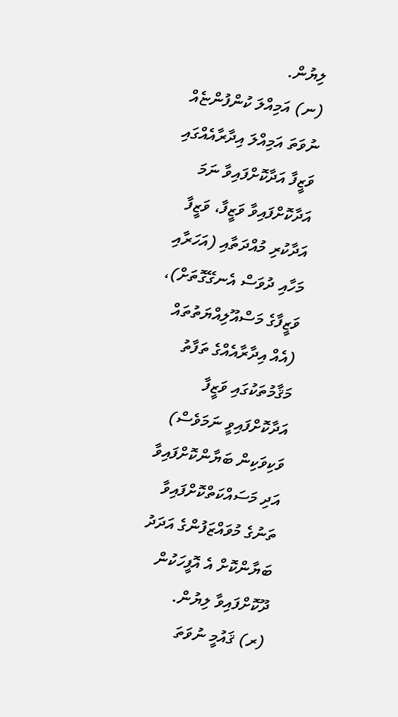ލިޔުން.
(ނ) އަމިއްލަ ކުންފުންޏެއް ނުވަތަ އަމިއްލަ އިދާރާއެއްގައި ވަޒީފާ އަދާކޮށްފައިވާ ނަމަ އަދާކޮށްފައިވާ ވަޒީފާ، ވަޒީފާ އަދާކުރި މުއްދަތާއި (އަހަރާއި މަހާއި ދުވަސް އެނގޭގޮތަށް)، ވަޒީފާގެ މަސްއޫލިއްޔަތުތައް (އެއް އިދާރާއެއްގެ ތަފާތު މަޤާމުތަކުގައި ވަޒީފާ އަދާކޮށްފައިވީ ނަމަވެސް) ވަކިވަކިން ބަޔާންކޮށްފައިވާ އަދި މަސައްކަތްކޮށްފައިވާ ތަނުގެ މުވައްޒަފުންގެ އަދަދު ބަޔާންކޮށް އެ އޮފީހަކުން ދޫކޮށްފައިވާ ލިޔުން.
(ރ) ޤައުމީ ނުވަތަ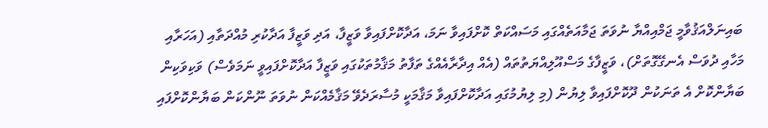ބައިނަލްއަޤުވާމީ ޖަމްއިއްޔާ ނުވަތަ ޖަމާއަތެއްގައި މަސައްކަތް ކޮށްފައިވާ ނަމަ، އަދާކޮށްފައިވާ ވަޒީފާ، އަދި ވަޒީފާ އަދާކުރި މުއްދަތާއި (އަހަރާއި މަހާއި ދުވަސް އެނގޭގޮތަށް)، ވަޒީފާގެ މަސްއޫލިއްޔަތުތައް (އެއް އިދާރާއެއްގެ ތަފާތު މަޤާމުތަކުގައި ވަޒީފާ އަދާކޮށްފައިވީ ނަމަވެސް) ވަކިވަކިން ބަޔާންކޮށް އެ ތަނަކުން ދޫކޮށްފައިވާ ލިޔުން (މި ލިޔުމުގައި އަދާކޮށްފައިވާ މަޤާމަކީ މުސާރަދެވޭ މަޤާމެއްކަން ނުވަތަ ނޫންކަން ބަޔާންކޮށްފައި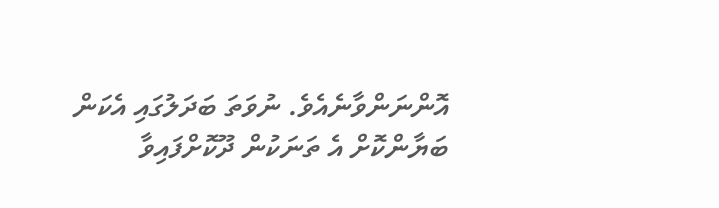އޮންނަންވާނެއެވެ. ނުވަތަ ބަދަލުގައި އެކަން ބަޔާންކޮށް އެ ތަނަކުން ދޫކޮށްފައިވާ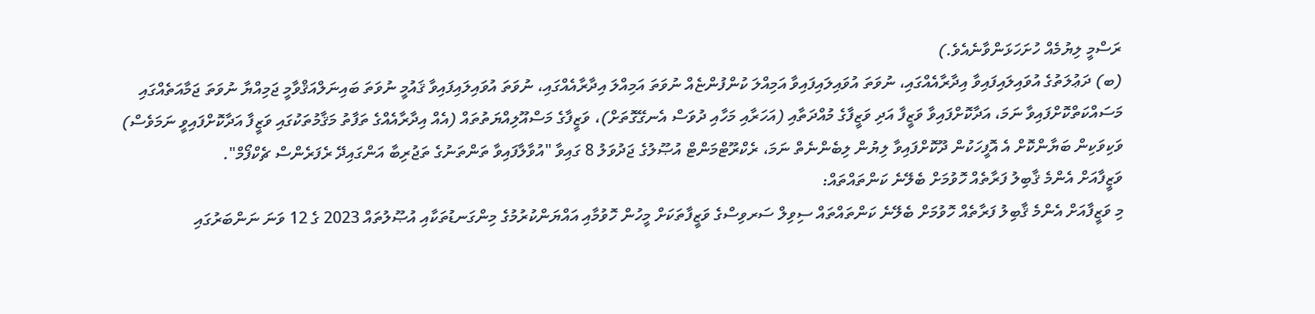ރަސްމީ ލިޔުމެއް ހުށަހަޅަންވާނެއެވެ.)
(ބ) ދަޢުލަތުގެ އުވައިލައިފައިވާ އިދާރާއެއްގައި، ނުވަތަ އުވައިލައިފައިވާ އަމިއްލަ ކުންފުންޏެއް ނުވަތަ އަމިއްލަ އިދާރާއެއްގައި، ނުވަތަ އުވައިލައިފައިވާ ޤައުމީ ނުވަތަ ބައިނަލްއަޤްވާމީ ޖަމިއްޔާ ނުވަތަ ޖަމާއަތެއްގައި މަސައްކަތްކޮށްފައިވާ ނަމަ، އަދާކޮށްފައިވާ ވަޒީފާ އަދި ވަޒީފާގެ މުއްދަތާއި (އަހަރާއި މަހާއި ދުވަސް އެނގޭގޮތަށް)، ވަޒީފާގެ މަސްއޫލިއްޔަތުތައް (އެއް އިދާރާއެއްގެ ތަފާތު މަޤާމުތަކުގައި ވަޒީފާ އަދާކޮށްފައިވީ ނަމަވެސް) ވަކިވަކިން ބަޔާންކޮށް އެ އޮފީހަކުން ދޫކޮށްފައިވާ ލިޔުން ލިބެންނެތް ނަމަ، ރެކްރޫޓްމަންޓް އުޞޫލުގެ ޖަދުވަލު 8 ގައިވާ "އުވާލާފައިވާ ތަންތަނުގެ ތަޖުރިބާ އަންގައިދޭ ރެފަރެންސް ޗެކްފޯމް".
ވަޒީފާއަށް އެންމެ ޤާބިލު ފަރާތެއް ހޮވުމަށް ބެލޭނެ ކަންތައްތައް:
މި ވަޒީފާއަށް އެންމެ ޤާބިލު ފަރާތެއް ހޮވުމަށް ބެލޭނެ ކަންތައްތައް ސިވިލް ސަރވިސްގެ ވަޒީފާތަކަށް މީހުން ހޮވުމާއި އައްޔަންކުރުމުގެ މިންގަނޑުތަކާއި އުޞޫލުތައް 2023 ގެ 12 ވަނަ ނަންބަރުގައި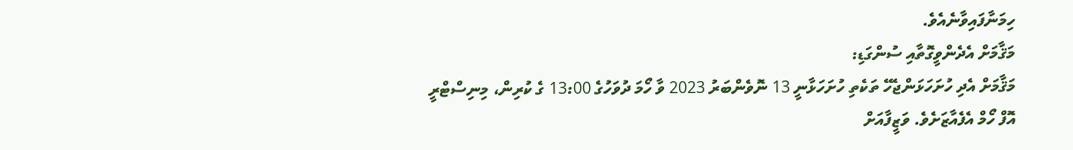ހިމަނާފައިވާނެއެވެ.
މަޤާމަށް އެދެންވީގޮތާއި ސުންގަޑި:
މަޤާމަށް އެދި ހުށަހަޅަންޖެހޭ ތަކެތި ހުށަހަޅާނީ 13 ނޮވެންބަރު 2023 ވާ ހޯމަ ދުވަހުގެ 13:00 ގެ ކުރިން، މިނިސްޓްރީ އޮފް ހޯމް އެފެއާޒަށެވެ. ވަޒީފާއަށް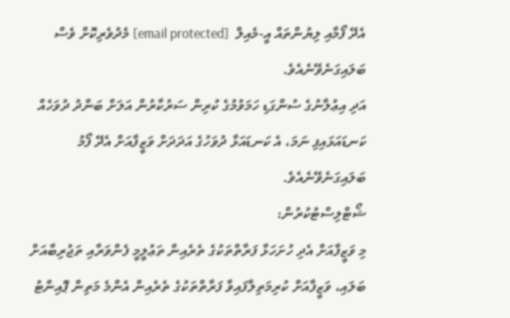އެދޭ ފޯމާއި ލިޔުންތައް އީ-މެއިލް  [email protected] މެދުވެރިކޮށް ވެސް ބަލައިގަނެވޭނެއެވެ.
އަދި އިޢުލާނުގެ ސުންގަޑި ހަމަވުމުގެ ކުރިން ސަރުކާރުން އަލަށް ބަންދު ދުވަހެއް ކަނޑައަޅައިފި ނަމަ، އެ ކަނޑައަޅާ ދުވަހުގެ އަދަދަށް ވަޒީފާއަށް އެދޭ ފޯމު ބަލައިގަނެވޭނެއެވެ.
ޝޯޓްލިސްޓުކުރުން:
މި ވަޒީފާއަށް އެދި ހުށަހަޅާ ފަރާތްތަކުގެ ތެރެއިން ތަޢުލީމީ ފެންވަރާއި ތަޖުރިބާއަށް ބަލައި، ވަޒީފާއަށް ކުރިމަތިލާފައިވާ ފަރާތްތަކުގެ ތެރެއިން އެންމެ މަތިން ޕޮއިންޓު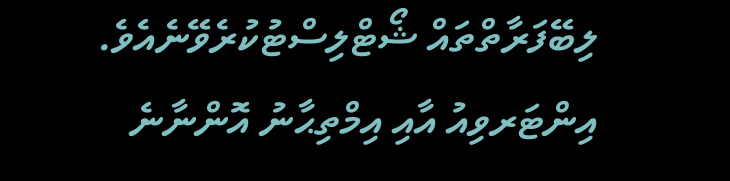ލިބޭފަރާތްތައް ޝޯޓްލިސްޓުކުރެވޭނެއެވެ.
އިންޓަރވިއު އާއި އިމްތިޙާނު އޮންނާނެ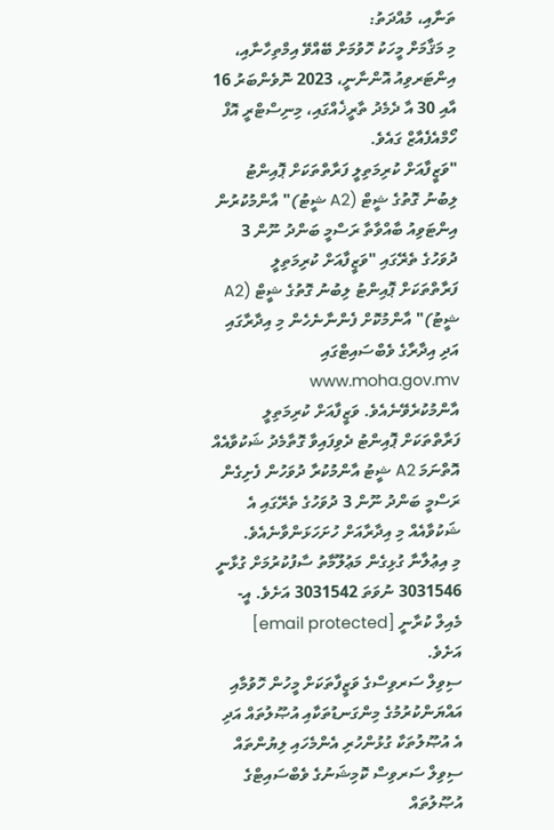ތަނާއި، މުއްދަތު:
މި މަޤާމަށް މީހަކު ހޮވުމަށް ބޭއްވޭ އިމްތިހާނާއި، އިންޓަރވިއު އޮންނާނީ، 2023 ނޮވެންބަރު 16 އާއި 30 އާ ދެމެދު ތާރީޚެއްގައި، މިނިސްޓްރީ އޮފް ހޯމްއެފެއާޒް ގައެވެ.
"ވަޒީފާއަށް ކުރިމަތިލީ ފަރާތްތަކަށް ޕޮއިންޓު ލިބުނު ގޮތުގެ ޝީޓް (A2 ޝީޓު)" އާންމުކުރުން
އިންޓަވިއު ބާއްވާތާ ރަސްމީ ބަންދު ނޫން 3 ދުވަހުގެ ތެރޭގައި "ވަޒީފާއަށް ކުރިމަތިލީ ފަރާތްތަކަށް ޕޮއިންޓު ލިބުނު ގޮތުގެ ޝީޓް (A2 ޝީޓު)" އާންމުކޮށް ފެންނާނެހެން މި އިދާރާގައި އަދި އިދާރާގެ ވެބްސައިޓްގައި www.moha.gov.mv އާންމުކުރެވޭނެއެވެ. ވަޒީފާއަށް ކުރިމަތިލީ ފަރާތްތަކަށް ޕޮއިންޓު ދެވިފައިވާ ގޮތާމެދު ޝަކުވާއެއް އޮތްނަމަ A2 ޝީޓު އާންމުކުރާ ދުވަހުން ފެށިގެން ރަސްމީ ބަންދު ނޫން 3 ދުވަހުގެ ތެރޭގައި އެ ޝަކުވާއެއް މި އިދާރާއަށް ހުށަހަޅަންވާނެއެވެ.
މި އިޢުލާނާ ގުޅިގެން މަޢުލޫމާތު ސާފުކުރުމަށް ގުޅާނީ  3031546 ނުވަތަ 3031542 އަށެވެ. އީ-މެއިލް ކުރާނީ [email protected]  އަށެވެ.
ސިވިލް ސަރވިސްގެ ވަޒީފާތަކަށް މީހުން ހޮވުމާއި އައްޔަންކުރުމުގެ މިންގަނޑުތަކާއި އުޞޫލުތައް އަދި އެ އުޞޫލުތަކާ ގުޅުންހުރި އެންމެހައި ލިޔުންތައް ސިވިލް ސަރވިސް ކޮމިޝަނުގެ ވެބްސައިޓްގެ އުޞޫލުތައް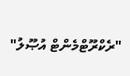"ރެކްރޫޓްމެންޓް އުޞޫލު"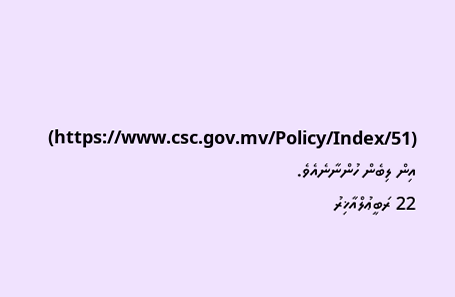(https://www.csc.gov.mv/Policy/Index/51) އިން ލިބެން ހުންނާނެއެވެ.
22 ރަބީޢުލްއާޚިރު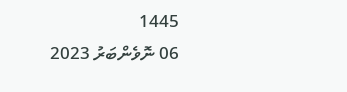1445
06 ނޮވެންބަރު 2023